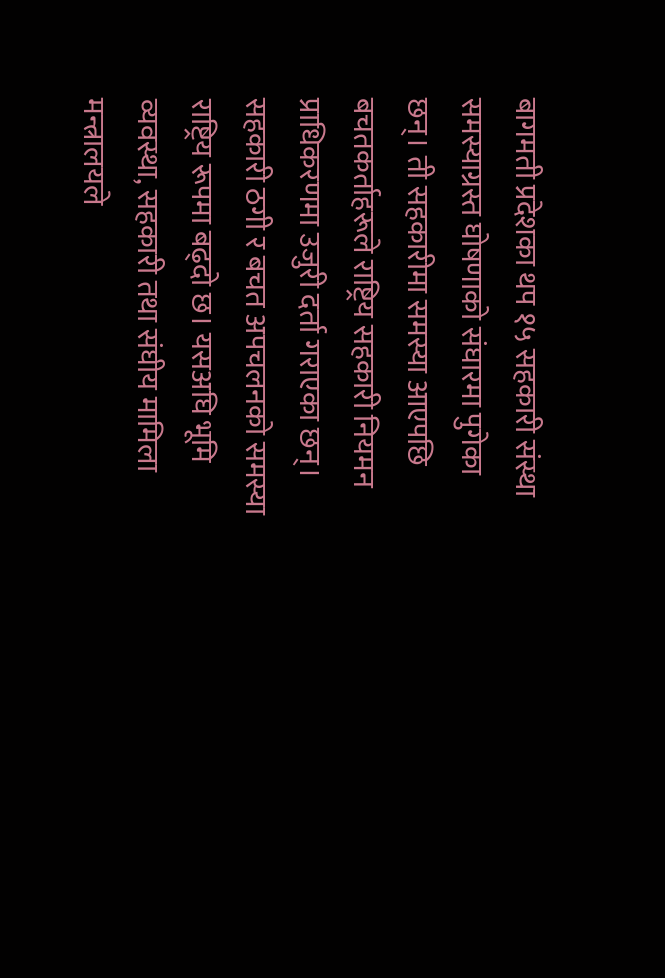बागमती प्रदेशका थप १५ सहकारी संस्था समस्याग्रस्त घोषणाको संघारमा पुगेका छन्। ती सहकारीमा समस्या आएपछि बचतकर्ताहरूले राष्ट्रिय सहकारी नियमन प्राधिकरणमा उजुरी दर्ता गराएका छन्।
सहकारी ठगी र बचत अपचलनको समस्या राष्ट्रिय रूपमा बढ्दो छ। यसअघि भूमि व्यवस्था, सहकारी तथा संघीय मामिला मन्त्रालयले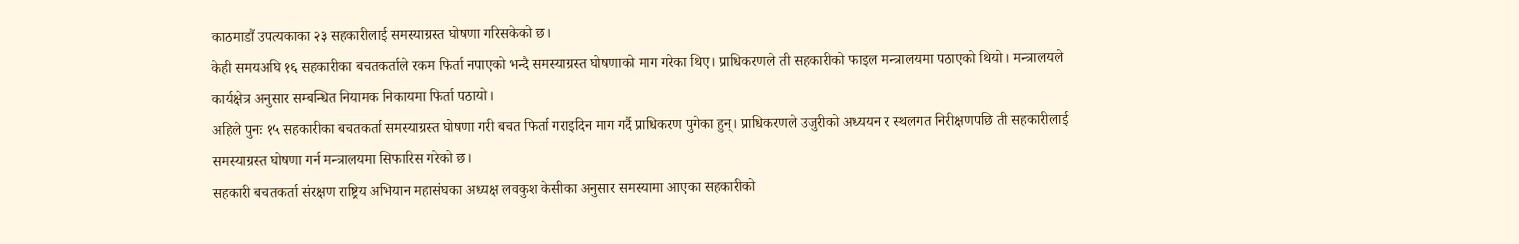काठमाडौं उपत्यकाका २३ सहकारीलाई समस्याग्रस्त घोषणा गरिसकेको छ।
केही समयअघि १६ सहकारीका बचतकर्ताले रकम फिर्ता नपाएको भन्दै समस्याग्रस्त घोषणाको माग गरेका थिए। प्राधिकरणले ती सहकारीको फाइल मन्त्रालयमा पठाएको थियो। मन्त्रालयले कार्यक्षेत्र अनुसार सम्बन्धित नियामक निकायमा फिर्ता पठायो।
अहिले पुनः १५ सहकारीका बचतकर्ता समस्याग्रस्त घोषणा गरी बचत फिर्ता गराइदिन माग गर्दै प्राधिकरण पुगेका हुन्। प्राधिकरणले उजुरीको अध्ययन र स्थलगत निरीक्षणपछि ती सहकारीलाई समस्याग्रस्त घोषणा गर्न मन्त्रालयमा सिफारिस गरेको छ।
सहकारी बचतकर्ता संरक्षण राष्ट्रिय अभियान महासंघका अध्यक्ष लवकुश केसीका अनुसार समस्यामा आएका सहकारीको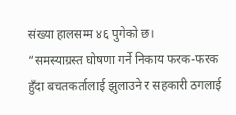संख्या हालसम्म ४६ पुगेको छ।
“समस्याग्रस्त घोषणा गर्ने निकाय फरक-फरक हुँदा बचतकर्तालाई झुलाउने र सहकारी ठगलाई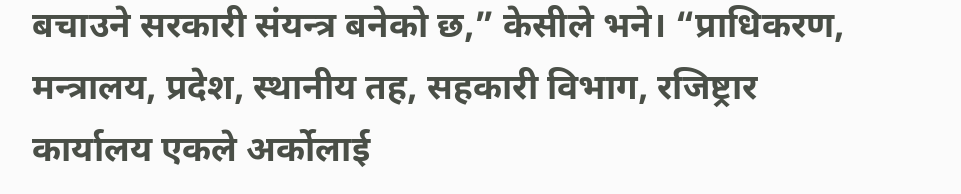बचाउने सरकारी संयन्त्र बनेको छ,” केसीले भने। “प्राधिकरण, मन्त्रालय, प्रदेश, स्थानीय तह, सहकारी विभाग, रजिष्ट्रार कार्यालय एकले अर्कोलाई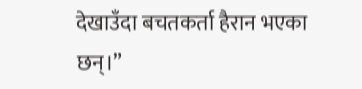देखाउँदा बचतकर्ता हैरान भएका छन्।”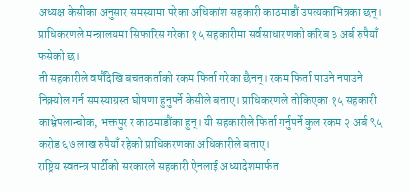अध्यक्ष केसीका अनुसार समस्यामा परेका अधिकांश सहकारी काठमाडौं उपत्यकाभित्रका छन्। प्राधिकरणले मन्त्रालयमा सिफारिस गरेका १५ सहकारीमा सर्वसाधारणको करिब ३ अर्ब रुपैयाँ फसेको छ।
ती सहकारीले वर्षौंदेखि बचतकर्ताको रकम फिर्ता गरेका छैनन्। रकम फिर्ता पाउने नपाउने निक्र्योल गर्न समस्याग्रस्त घोषणा हुनुपर्ने केसीले बताए। प्राधिकरणले तोकिएका १५ सहकारी काभ्रेपलान्चोक, भक्तपुर र काठमाडौंका हुन्। यी सहकारीले फिर्ता गर्नुपर्ने कुल रकम २ अर्ब ९५ करोड ६७ लाख रुपैयाँ रहेको प्राधिकरणका अधिकारीले बताए।
राष्ट्रिय स्वतन्त्र पार्टीको सरकारले सहकारी ऐनलाई अध्यादेशमार्फत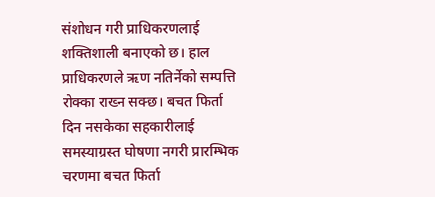संशोधन गरी प्राधिकरणलाई शक्तिशाली बनाएको छ। हाल प्राधिकरणले ऋण नतिर्नेको सम्पत्ति रोक्का राख्न सक्छ। बचत फिर्ता दिन नसकेका सहकारीलाई समस्याग्रस्त घोषणा नगरी प्रारम्भिक चरणमा बचत फिर्ता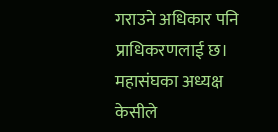गराउने अधिकार पनि प्राधिकरणलाई छ।
महासंघका अध्यक्ष केसीले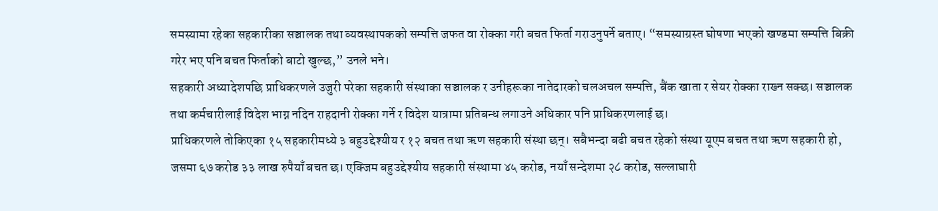समस्यामा रहेका सहकारीका सञ्चालक तथा व्यवस्थापकको सम्पत्ति जफत वा रोक्का गरी बचत फिर्ता गराउनुपर्ने बताए। “समस्याग्रस्त घोषणा भएको खण्डमा सम्पत्ति बिक्री गरेर भए पनि बचत फिर्ताको बाटो खुल्छ,” उनले भने।
सहकारी अध्यादेशपछि प्राधिकरणले उजुरी परेका सहकारी संस्थाका सञ्चालक र उनीहरूका नातेदारको चलअचल सम्पत्ति, बैंक खाता र सेयर रोक्का राख्न सक्छ। सञ्चालक तथा कर्मचारीलाई विदेश भाग्न नदिन राहदानी रोक्का गर्ने र विदेश यात्रामा प्रतिबन्ध लगाउने अधिकार पनि प्राधिकरणलाई छ।
प्राधिकरणले तोकिएका १५ सहकारीमध्ये ३ बहुउद्देश्यीय र १२ बचत तथा ऋण सहकारी संस्था छन्। सबैभन्दा बढी बचत रहेको संस्था यूएम बचत तथा ऋण सहकारी हो, जसमा ६७ करोड ३३ लाख रुपैयाँ बचत छ। एक्जिम बहुउद्देश्यीय सहकारी संस्थामा ४५ करोड, नयाँ सन्देशमा २८ करोड, सल्लाघारी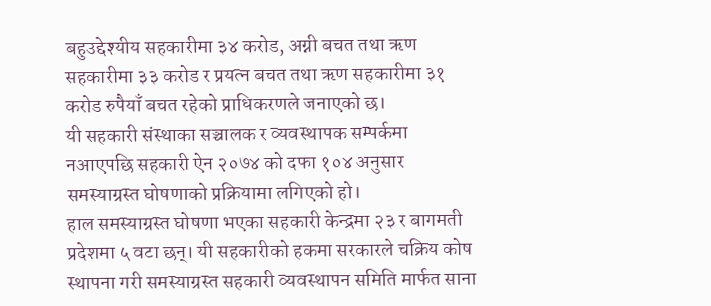बहुउद्देश्यीय सहकारीमा ३४ करोड, अग्नी बचत तथा ऋण सहकारीमा ३३ करोड र प्रयत्न बचत तथा ऋण सहकारीमा ३१ करोड रुपैयाँ बचत रहेको प्राधिकरणले जनाएको छ।
यी सहकारी संस्थाका सञ्चालक र व्यवस्थापक सम्पर्कमा नआएपछि सहकारी ऐन २०७४ को दफा १०४ अनुसार समस्याग्रस्त घोषणाको प्रक्रियामा लगिएको हो।
हाल समस्याग्रस्त घोषणा भएका सहकारी केन्द्रमा २३ र बागमती प्रदेशमा ५ वटा छन्। यी सहकारीको हकमा सरकारले चक्रिय कोष स्थापना गरी समस्याग्रस्त सहकारी व्यवस्थापन समिति मार्फत साना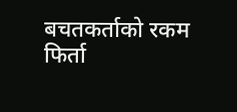बचतकर्ताको रकम फिर्ता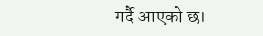गर्दै आएको छ।